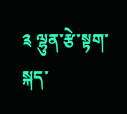༉ ལྷུན་རྩེ་སྟག་སྐད་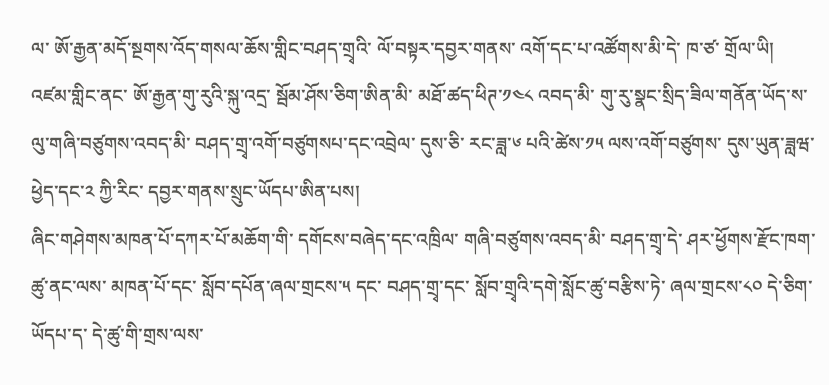ལ་ ཨོ་རྒྱན་མདོ་སྔགས་འོད་གསལ་ཆོས་གླིང་བཤད་གྲྭའི་ ལོ་བསྟར་དབྱར་གནས་ འགོ་དང་པ་འཚོགས་མི་དེ་ ཁ་ཙ་ གྲོལ་ཡི།
འཛམ་གླིང་ནང་ ཨོ་རྒྱན་གུ་རུའི་སྐུ་འདྲ་ སྦོམ་ཤོས་ཅིག་ཨིན་མི་ མཐོ་ཚད་ཕིཊ་༡༤༨ འབད་མི་ གུ་རུ་སྣང་སྲིད་ཟིལ་གནོན་ཡོད་ས་ལུ་གཞི་བཙུགས་འབད་མི་ བཤད་གྲྭ་འགོ་བཙུགསཔ་དང་འབྲེལ་ དུས་ཅི་ རང་ཟླ་༦ པའི་ཚེས་༡༥ ལས་འགོ་བཙུགས་ དུས་ཡུན་ཟླཝ་ཕྱེད་དང་༢ ཀྱི་རིང་ དབྱར་གནས་སྲུང་ཡོདཔ་ཨིན་པས།
ཞིང་གཤེགས་མཁན་པོ་དཀར་པོ་མཆོག་གི་ དགོངས་བཞེད་དང་འཁྲིལ་ གཞི་བཙུགས་འབད་མི་ བཤད་གྲྭ་དེ་ ཤར་ཕྱོགས་རྫོང་ཁག་ཚུ་ནང་ལས་ མཁན་པོ་དང་ སློབ་དཔོན་ཞལ་གྲངས་༥ དང་ བཤད་གྲྭ་དང་ སློབ་གྲྭའི་དགེ་སློང་ཚུ་བརྩིས་ཏེ་ ཞལ་གྲངས་༨༠ དེ་ཅིག་ཡོདཔ་ད་ དེ་ཚུ་གི་གྲས་ལས་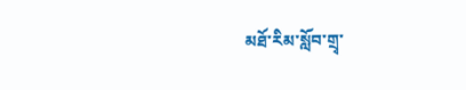མཐོ་རིམ་སློབ་གྲྭ་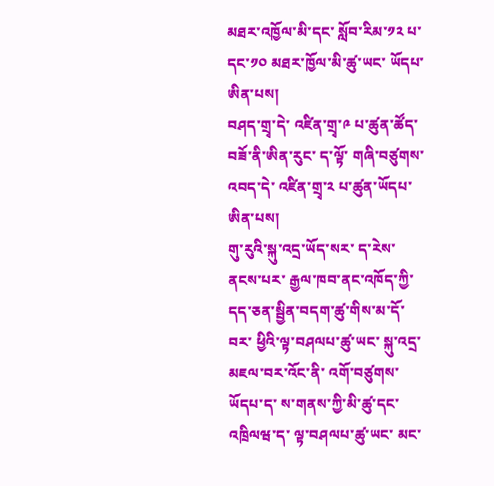མཐར་འཁྱོལ་མི་དང་ སློབ་རིམ་༡༢ པ་དང་༡༠ མཐར་ཁྱོལ་མི་ཚུ་ཡང་ ཡོདཔ་ཨིན་པས།
བཤད་གྲྭ་དེ་ འཛིན་གྲྭ་༩ པ་ཚུན་ཚོད་ བཟོ་ནི་ཨིན་རུང་ ད་ལྟོ་ གཞི་བཙུགས་འབད་དེ་ འཛིན་གྲྭ་༢ པ་ཚུན་ཡོདཔ་ཨིན་པས།
གུ་རུའི་སྐུ་འདྲ་ཡོད་སར་ ད་རེས་ནངས་པར་ རྒྱལ་ཁབ་ནང་འཁོད་ཀྱི་ དད་ཅན་སྦྱིན་བདག་ཚུ་གིས་མ་དོ་བར་ ཕྱིའི་ལྟ་བཤལཔ་ཚུ་ཡང་ སྐུ་འདྲ་མཇལ་བར་འོང་ནི་ འགོ་བཙུགས་ཡོདཔ་ད་ ས་གནས་ཀྱི་མི་ཚུ་དང་འཁྲིལཝ་ད་ ལྟ་བཤལཔ་ཚུ་ཡང་ མང་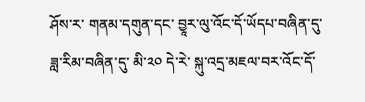ཤོས་ར་ གནམ་དགུན་དང་ བྱཱར་ལུ་འོང་དོ་ཡོདཔ་བཞིན་དུ་ ཟླ་རིམ་བཞིན་དུ་ མི་༢༠ དེ་རེ་ སྐུ་འདྲ་མཇལ་བར་འོང་དོ་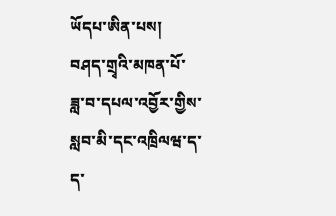ཡོདཔ་ཨིན་པས།
བཤད་གྲྭའི་མཁན་པོ་ ཟླ་བ་དཔལ་འབྱོར་གྱིས་ སླབ་མི་དང་འཁྲིལཝ་ད་ ད་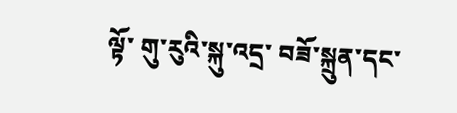ལྟོ་ གུ་རུའི་སྐུ་འདྲ་ བཟོ་སྐྲུན་དང་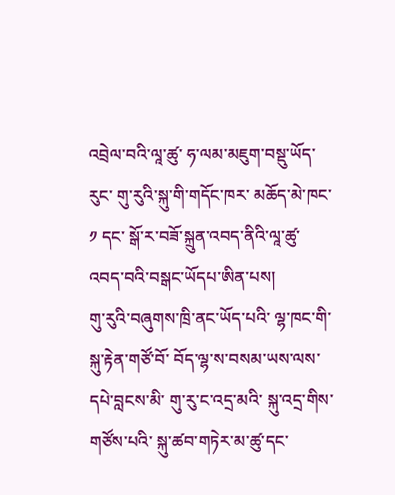འབྲེལ་བའི་ལཱ་ཚུ་ ཧ་ལམ་མཇུག་བསྡུ་ཡོད་རུང་ གུ་རུའི་སྐུ་གི་གདོང་ཁར་ མཆོད་མེ་ཁང་༡ དང་ སྒོ་ར་བཟོ་སྐྲུན་འབད་ནིའི་ལཱ་ཚུ་ འབད་བའི་བསྒང་ཡོདཔ་ཨིན་པས།
གུ་རུའི་བཞུགས་ཁྲི་ནང་ཡོད་པའི་ ལྷ་ཁང་གི་ སྐུ་རྟེན་གཙོ་བོ་ བོད་ལྷ་ས་བསམ་ཡས་ལས་ དཔེ་བླངས་མི་ གུ་རུ་ང་འདྲ་མའི་ སྐུ་འདྲ་གིས་གཙོས་པའི་ སྐུ་ཚབ་གཏེར་མ་ཚུ་དང་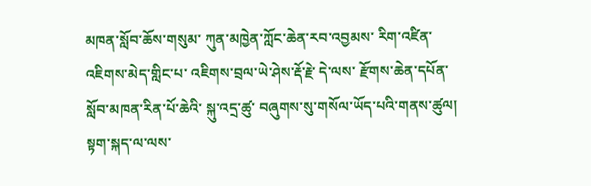མཁན་སློབ་ཆོས་གསུམ་ ཀུན་མཁྱེན་ཀློང་ཆེན་རབ་འབྱམས་ རིག་འཛིན་འཇིགས་མེད་གླིང་པ་ འཇིགས་བྲལ་ཡེ་ཤེས་རྡོ་རྗེ་ དེ་ལས་ རྫོགས་ཆེན་དཔོན་སློབ་མཁན་རིན་པོ་ཆེའི་ སྐུ་འདྲ་ཚུ་ བཞུགས་སུ་གསོལ་ཡོད་པའི་གནས་ཚུལ།
སྟག་སྐད་ལ་ལས་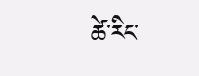ཚེ་རིང་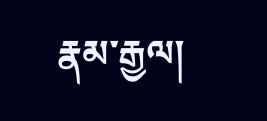རྣམ་རྒྱལ།